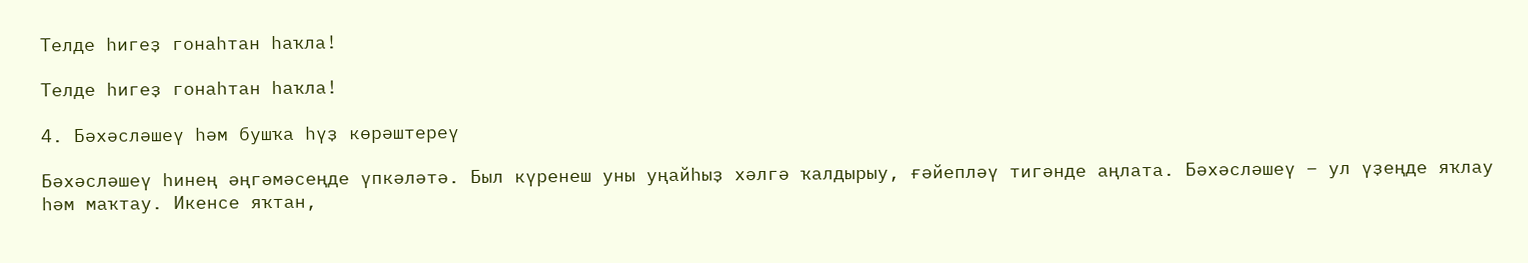Телде һигеҙ гонаһтан һаҡла!

Телде һигеҙ гонаһтан һаҡла!

4. Бәхәсләшеү һәм бушҡа һүҙ көрәштереү

Бәхәсләшеү һинең әңгәмәcеңде үпкәләтә. Был күренеш уны уңайһыҙ хәлгә ҡалдырыу, ғәйепләү тигәнде аңлата. Бәхәсләшеү – ул үҙеңде яҡлау һәм маҡтау. Икенсе яҡтан,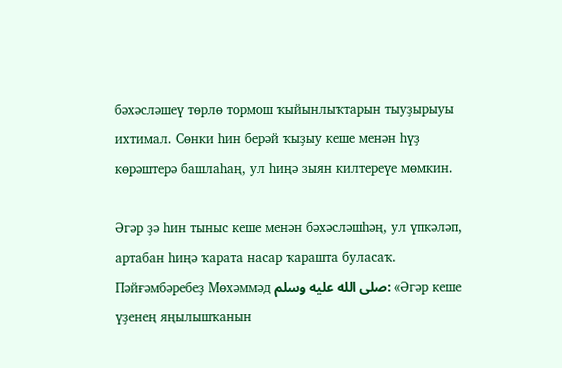бәхәсләшеү төрлө тормош ҡыйынлыҡтарын тыуҙырыуы ихтимал. Сөнки һин берәй ҡыҙыу кеше менән һүҙ көрәштерә башлаһаң, ул һиңә зыян килтереүе мөмкин.

Әгәр ҙә һин тыныс кеше менән бәхәсләшһәң, ул үпкәләп, артабан һиңә ҡарата насар ҡарашта буласаҡ. Пәйғәмбәребеҙ Мөхәммәд صلى الله عليه وسلم: «Әгәр кеше үҙенең яңылышҡанын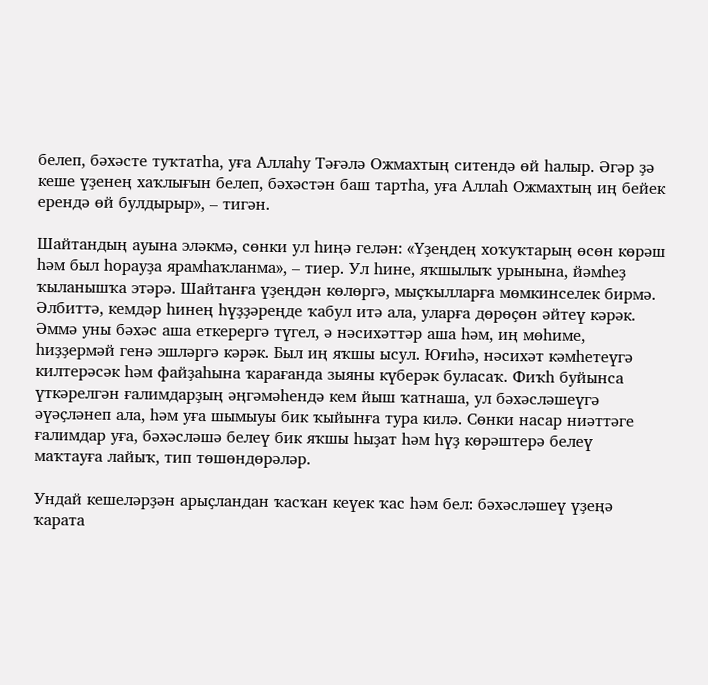белеп, бәхәсте туҡтатһа, уға Аллаһу Тәғәлә Ожмахтың ситендә өй һалыр. Әгәр ҙә кеше үҙенең хаҡлығын белеп, бәхәстән баш тартһа, уға Аллаһ Ожмахтың иң бейек ерендә өй булдырыр», – тигән.

Шайтандың ауына эләкмә, сөнки ул һиңә гелән: «Үҙеңдең хоҡуҡтарың өсөн көрәш һәм был һорауҙа ярамһаҡланма», – тиер. Ул һине, яҡшылыҡ урынына, йәмһеҙ ҡыланышҡа этәрә. Шайтанға үҙеңдән көлөргә, мыҫҡылларға мөмкинселек бирмә. Әлбиттә, кемдәр һинең һүҙҙәреңде ҡабул итә ала, уларға дөрөҫөн әйтеү кәрәк. Әммә уны бәхәс аша еткерергә түгел, ә нәсихәттәр аша һәм, иң мөһиме, һиҙҙермәй генә эшләргә кәрәк. Был иң яҡшы ысул. Юғиһә, нәсихәт кәмһетеүгә килтерәсәк һәм файҙаһына ҡарағанда зыяны күберәк буласаҡ. Фиҡһ буйынса үткәрелгән ғалимдарҙың әңгәмәһендә кем йыш ҡатнаша, ул бәхәсләшеүгә әүәҫләнеп ала, һәм уға шымыуы бик ҡыйынға тура килә. Сөнки насар ниәттәге ғалимдар уға, бәхәсләшә белеү бик яҡшы һыҙат һәм һүҙ көрәштерә белеү маҡтауға лайыҡ, тип төшөндөрәләр.

Ундай кешеләрҙән арыҫландан ҡасҡан кеүек ҡас һәм бел: бәхәсләшеү үҙеңә ҡарата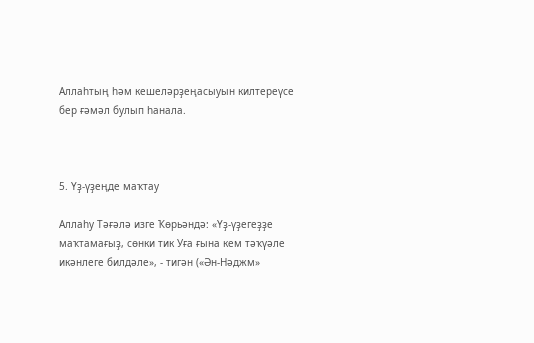Аллаһтың һәм кешеләрҙеңасыуын килтереүсе бер ғәмәл булып һанала.



5. Үҙ-үҙеңде маҡтау

Аллаһу Тәғәлә изге Ҡөрьәндә: «Үҙ-үҙегеҙҙе маҡтамағыҙ, сөнки тик Уға ғына кем тәҡүәле икәнлеге билдәле», - тигән («Ән-Нәджм»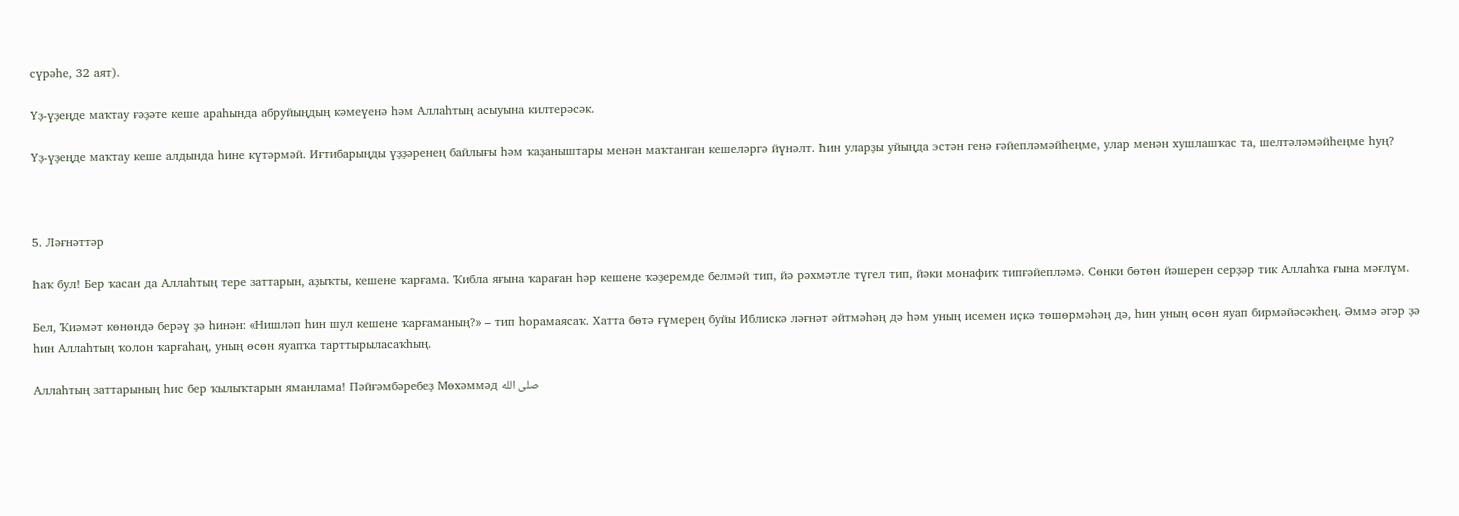сүрәһе, 32 аят).

Үҙ-үҙеңде маҡтау ғәҙәте кеше араһында абруйыңдың кәмеүенә һәм Аллаһтың асыуына килтерәсәк.

Үҙ-үҙеңде маҡтау кеше алдында һине күтәрмәй. Иғтибарыңды үҙҙәренең байлығы һәм ҡаҙаныштары менән маҡтанған кешеләргә йүнәлт. Һин уларҙы уйыңда эстән генә ғәйепләмәйһеңме, улар менән хушлашҡас та, шелтәләмәйһеңме һуң?



5. Ләғнәттәр

Һаҡ бул! Бер ҡасан да Аллаһтың тере заттарын, аҙыҡты, кешене ҡарғама. Ҡибла яғына ҡараған һәр кешене ҡәҙеремде белмәй тип, йә рәхмәтле түгел тип, йәки монафиҡ типғәйепләмә. Сөнки бөтөн йәшерен серҙәр тик Аллаһҡа ғына мәғлүм.

Бел, Ҡиәмәт көнөндә берәү ҙә һинән: «Нишләп һин шул кешене ҡарғаманың?» – тип һорамаясаҡ. Хатта бөтә ғүмерең буйы Иблискә ләғнәт әйтмәһәң дә һәм уның исемен иҫкә төшөрмәһәң дә, һин уның өсөн яуап бирмәйәсәкһең. Әммә әгәр ҙә һин Аллаһтың ҡолон ҡарғаһаң, уның өсөн яуапҡа тарттырыласаҡһың.

Аллаһтың заттарының һис бер ҡылыҡтарын яманлама! Пәйғәмбәребеҙ Мөхәммәд صلى الله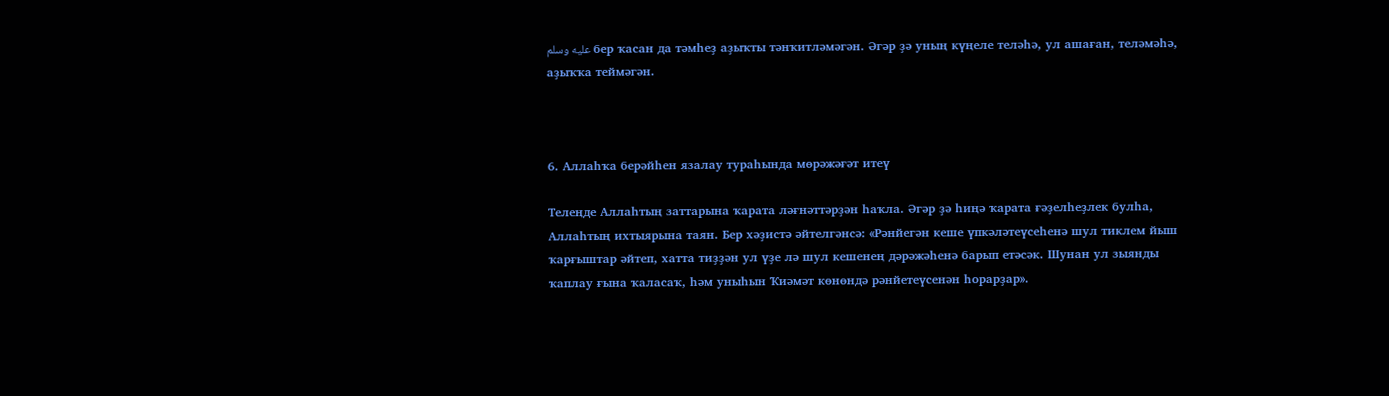عليه وسلم бер ҡасан да тәмһеҙ аҙыҡты тәнҡитләмәгән. Әгәр ҙә уның күңеле теләһә, ул ашаған, теләмәһә, аҙыҡҡа теймәгән.



6. Аллаһҡа берәйһен язалау тураһында мөрәжәғәт итеү

Телеңде Аллаһтың заттарына ҡарата ләғнәттәрҙән һаҡла. Әгәр ҙә һиңә ҡарата ғәҙелһеҙлек булһа, Аллаһтың ихтыярына таян. Бер хәҙистә әйтелгәнсә: «Рәнйегән кеше үпкәләтеүсеһенә шул тиклем йыш ҡарғыштар әйтеп, хатта тиҙҙән ул үҙе лә шул кешенең дәрәжәһенә барып етәсәк. Шунан ул зыянды ҡаплау ғына ҡаласаҡ, һәм уныһын Ҡиәмәт көнөндә рәнйетеүсенән һорарҙар».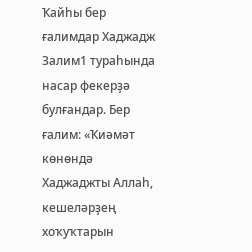Ҡайһы бер ғалимдар Хаджадж Залим1 тураһында насар фекерҙә булғандар. Бер ғалим: «Ҡиәмәт көнөндә Хаджаджты Аллаһ, кешеләрҙең хоҡуҡтарын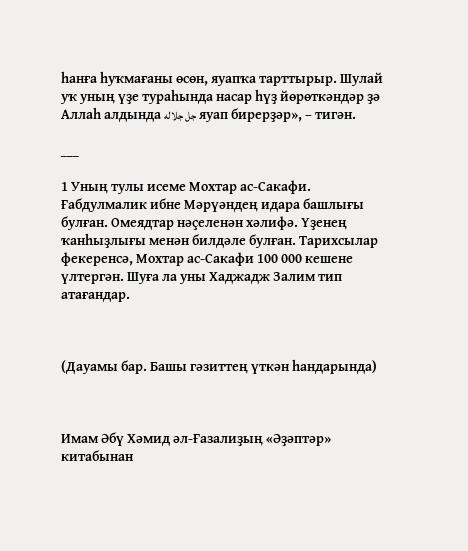һанға һуҡмағаны өсөн, яуапҡа тарттырыр. Шулай уҡ уның үҙе тураһында насар һүҙ йөрөткәндәр ҙә Аллаһ алдында جل جلاله яуап бирерҙәр», – тигән.

___

1 Уның тулы исеме Мохтар ас-Сакафи. Ғабдулмалик ибне Мәрүәндең идара башлығы булған. Омеядтар нәҫеленән хәлифә. Үҙенең ҡанһыҙлығы менән билдәле булған. Тарихсылар фекеренсә, Мохтар ас-Сакафи 100 000 кешене үлтергән. Шуға ла уны Хаджадж Залим тип атағандар.



(Дауамы бар. Башы гәзиттең үткән һандарында)



Имам Әбү Хәмид әл-Ғазалиҙың «Әҙәптәр» китабынан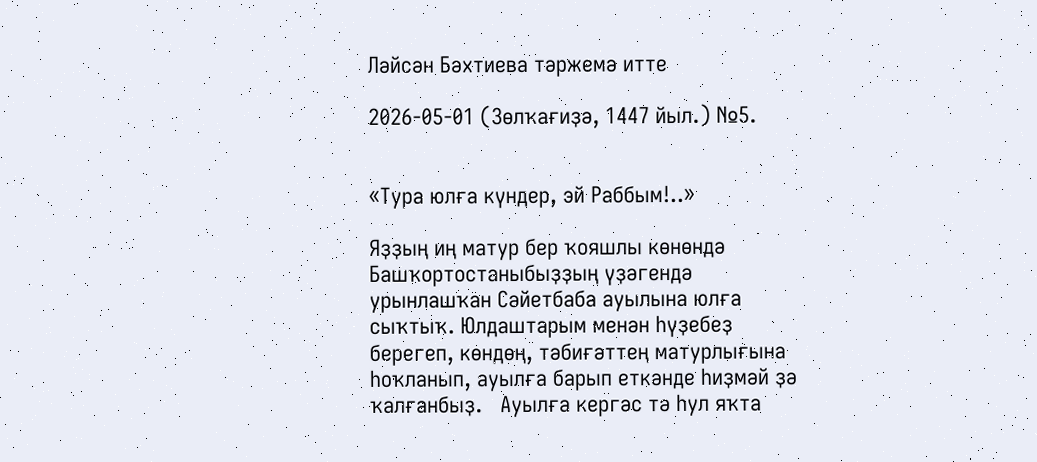Ләйсән Бәхтиева тәржемә итте

2026-05-01 (Зөлҡағиҙә, 1447 йыл.) №5.


«Тура юлға күндер, эй Раббым!..»

Яҙҙың иң матур бер ҡояшлы көнөндә Башҡортостаныбыҙҙың үҙәгендә урынлашҡан Сәйетбаба ауылына юлға сыҡтыҡ. Юлдаштарым менән һүҙебеҙ берегеп, көндөң, тәбиғәттең матурлығына һоҡланып, ауылға барып еткәнде һиҙмәй ҙә ҡалғанбыҙ.   Ауылға кергәс тә һул яҡта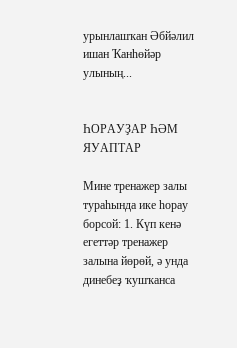урынлашҡан Әбйәлил ишан Ҡанһөйәр улының...


ҺОРАУҘАР ҺӘМ ЯУАПТАР

Мине тренажер залы тураһында ике һорау борсой: 1. Күп кенә егеттәр тренажер залына йөрөй, ә унда динебеҙ ҡушҡанса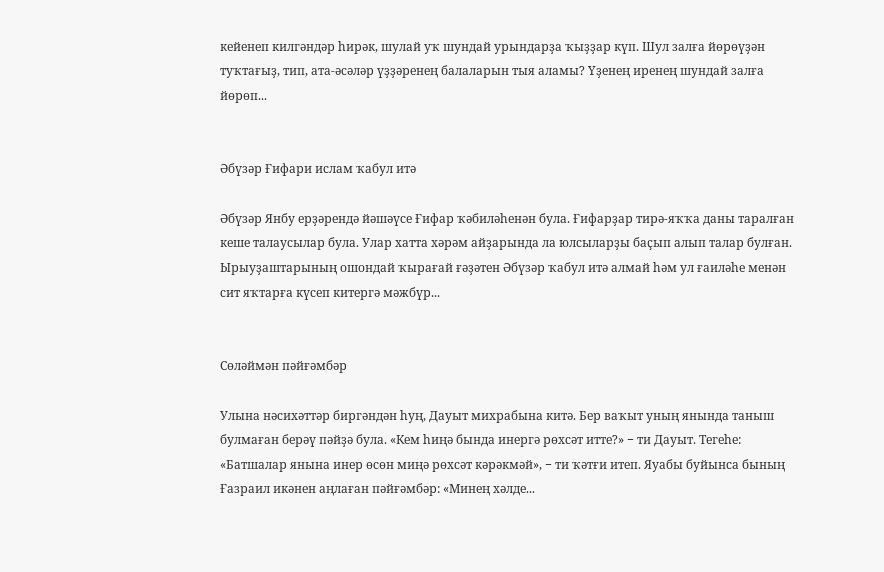кейенеп килгәндәр һирәк, шулай уҡ шундай урындарҙа ҡыҙҙар күп. Шул залға йөрөүҙән туҡтағыҙ, тип, ата-әсәләр үҙҙәренең балаларын тыя аламы? Үҙенең иренең шундай залға йөрөп...


Әбүзәр Ғифари ислам ҡабул итә

Әбүзәр Янбу ерҙәрендә йәшәүсе Ғифар ҡәбиләһенән була. Ғифарҙар тирә-яҡҡа даны таралған кеше талаусылар була. Улар хатта хәрәм айҙарында ла юлсыларҙы баҫып алып талар булған. Ырыуҙаштарының ошондай ҡырағай ғәҙәтен Әбүзәр ҡабул итә алмай һәм ул ғаиләһе менән сит яҡтарға күсеп китергә мәжбүр...


Сөләймән пәйғәмбәр

Улына нәсихәттәр биргәндән һуң, Дауыт михрабына китә. Бер ваҡыт уның янында таныш булмаған берәү пәйҙә була. «Кем һиңә бында инергә рөхсәт итте?» − ти Дауыт. Тегеһе: «Батшалар янына инер өсөн миңә рөхсәт кәрәкмәй», − ти ҡәтғи итеп. Яуабы буйынса бының Ғазраил икәнен аңлаған пәйғәмбәр: «Минең хәлде...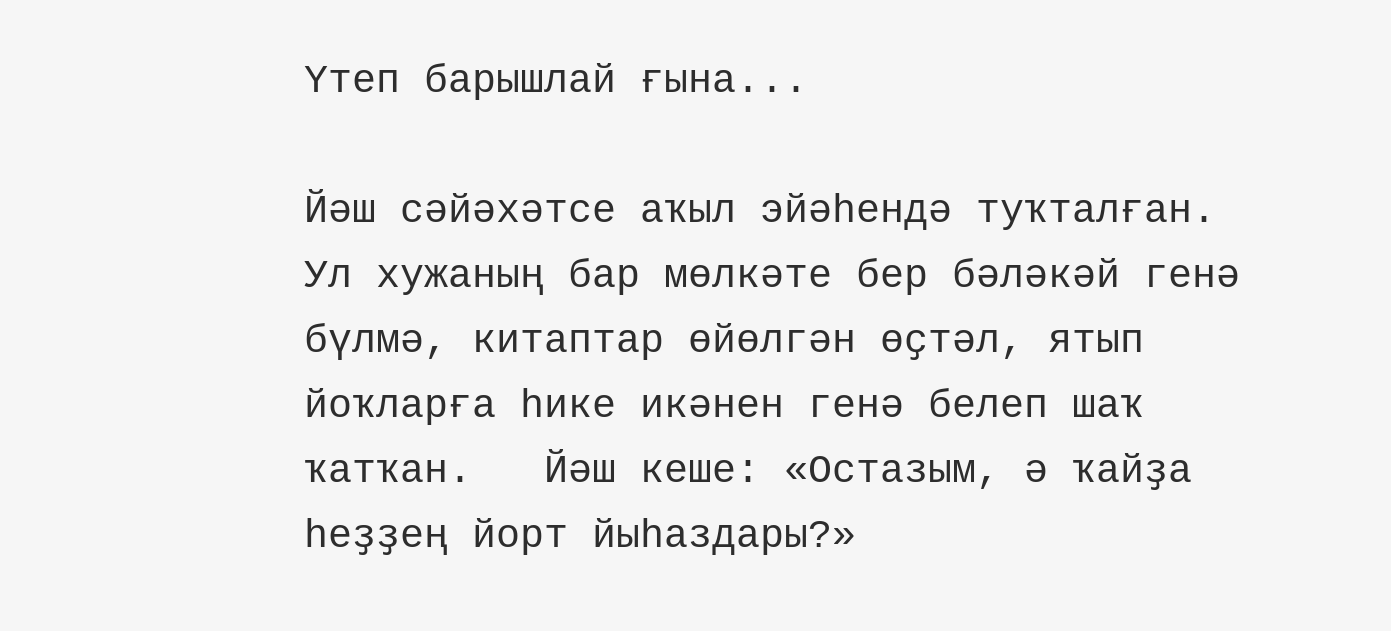Үтеп барышлай ғына...

Йәш сәйәхәтсе аҡыл эйәһендә туҡталған. Ул хужаның бар мөлкәте бер бәләкәй генә бүлмә, китаптар өйөлгән өҫтәл, ятып йоҡларға һике икәнен генә белеп шаҡ ҡатҡан.   Йәш кеше: «Остазым, ә ҡайҙа һеҙҙең йорт йыһаздары?»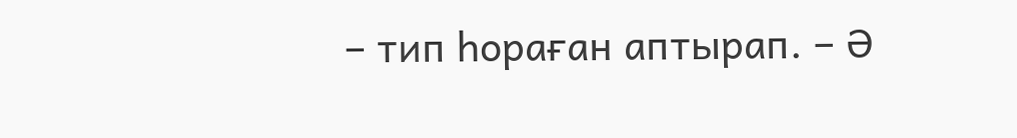– тип һораған аптырап. – Ә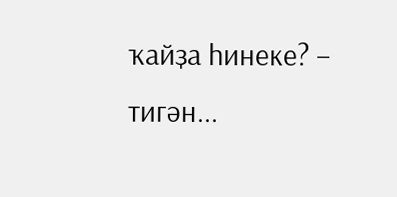ҡайҙа һинеке? – тигән...